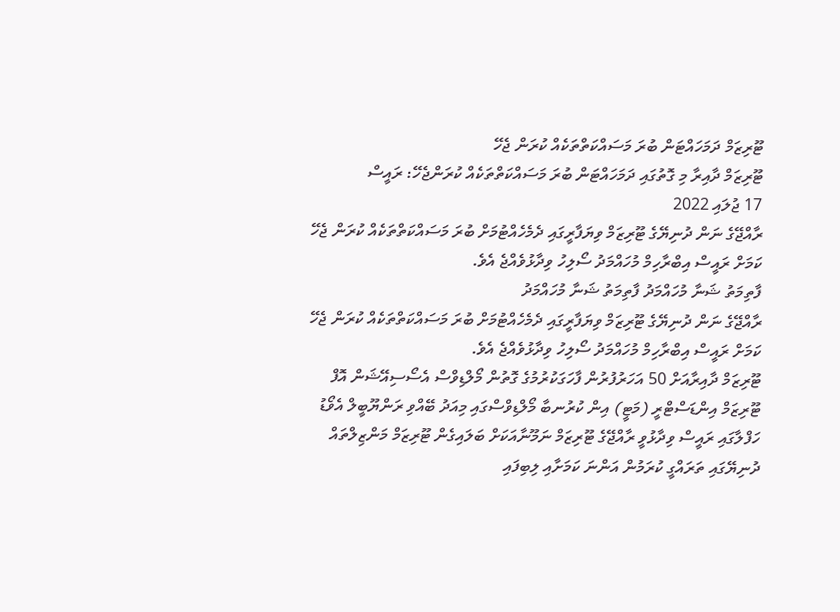ޓޫރިޒަމް ދަމަހައްޓަން ބުރަ މަސައްކަތްތަކެއް ކުރަން ޖެހޭ
ޓޫރިޒަމް ދާއިރާ މި ގޮތުގައި ދަމަހައްޓަން ބުރަ މަސައްކަތްތަކެއް ކުރަންޖެހޭ: ރައީސް
17 ޖުލައި 2022
ރާއްޖޭގެ ނަން ދުނިޔޭގެ ޓޫރިޒަމް ވިޔަފާރީގައި ދެމެހެއްޓުމަށް ބުރަ މަސައްކަތްތަކެއް ކުރަން ޖެހޭ ކަމަށް ރައީސް އިބްރާހިމް މުހައްމަދު ސޯލިހު ވިދާޅުވެއްޖެ އެވެ.
ފާތިމަތު ޝަނާ މުހައްމަދު ފާތިމަތު ޝަނާ މުހައްމަދު
ރާއްޖޭގެ ނަން ދުނިޔޭގެ ޓޫރިޒަމް ވިޔަފާރީގައި ދެމެހެއްޓުމަށް ބުރަ މަސައްކަތްތަކެއް ކުރަން ޖެހޭ ކަމަށް ރައީސް އިބްރާހިމް މުހައްމަދު ސޯލިހު ވިދާޅުވެއްޖެ އެވެ.
ޓޫރިޒަމް ދާއިރާއަށް 50 އަހަރުފުރުން ފާހަގަކުރުމުގެ ގޮތުން މޯލްޑިވްސް އެސޯސިއޭޝަން އޮފް ޓޫރިޒަމް އިންޑަސްޓްރީ (މަޓީ) އިން ކުރުނބާ މޯލްޑިވްސްގައި މިއަދު ބޭއްވި ރަންޔޫބީލް އެވޯޑު ހަފްލާގައި ރައީސް ވިދާޅުވީ ރާއްޖޭގެ ޓޫރިޒަމް ނަމޫނާއަކަށް ބަލައިގެން ޓޫރިޒަމް މަންޒިލްތައް ދުނިޔޭގައި ތަރައްގީ ކުރަމުން އަންނަ ކަމަށާއި ލިބިފައި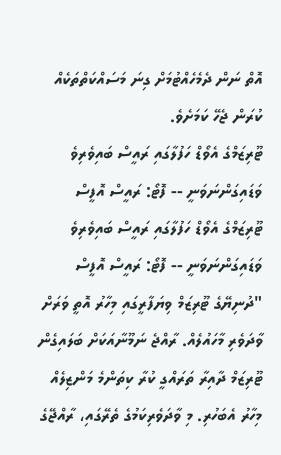އޮތް ނަން ދެމެހެއްޓުމަށް ގިނަ މަސައްކަތްތަކެއް ކުރަން ޖެހޭ ކަމަށެވެ.
ޓޫރިޒަމްގެ އެވޯޑް ހަފުލާގައި ރައީސް ބައިވެރިވެ ވަޑައިގަންނަވަނީ -- ފޮޓޯ: ރައީސް އޮފީސް
ޓޫރިޒަމްގެ އެވޯޑް ހަފުލާގައި ރައީސް ބައިވެރިވެ ވަޑައިގަންނަވަނީ -- ފޮޓޯ: ރައީސް އޮފީސް
"ދުނިޔޭގެ ޓޫރިޒަމް ވިޔަފާރީގައި މިހާރު އޮތީ ވަރަށް ވާދަވެރި މާހައުލެއް. ރާއްޖެ ނަމޫނާއަކަށް ބަލައިގެން ޓޫރިޒަމް ދާއިރާ ތަރައްގީ ކުރާ ކިތަންމެ މަންޒިލެއް މިހާރު އެބަހުރި. މި ވާދަވެރިކަމުގެ ތެރޭގައި، ރާއްޖޭގެ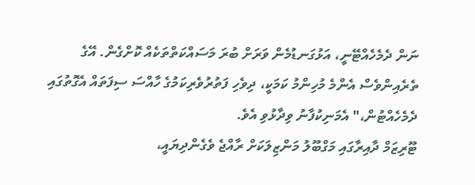ނަން ދެމެހެއްޓޭނީ، އަޅުގަނޑުމެން ވަރަށް ބުރަ މަސައްކަތްތަކެއް ކޮށްގެން. އޭގެ ތެރެއިންވެސް އެންމެ މުހިންމު ކަމަކީ، ދިވެހި ފަތުރުވެރިކަމުގެ ހާއްސަ ސިފަތައް އެގޮތުގައި ދެމެހެއްޓުން،" އެމަނިކުފާނު ވިދާޅުވި އެވެ.
ޓޫރިޒަމް ދާއިރާގައި މަގްބޫލު މަންޒިލަކަށް ރާއްޖެ ވެގެންދިޔައީ،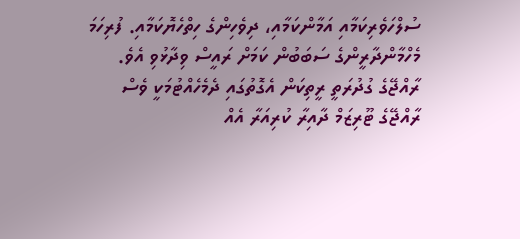ސުލްހަވެރިކަމާއި އަމާންކަމާއި، ދިވެހިންގެ ހިތްހެޔޮކަމާއި. ފުރިހަމަ މެހްމާންދާރީންގެ ސަބަބުން ކަމަށް ރައީސް ވިދާޅުވި އެވެ. ރާއްޖޭގެ ގުދުރަތީ ރީތިކަން އެގޮތުގައި ދެމެހެއްޓުމަކީ ވެސް ރާއްޖޭގެ ޓޫރިޒަމް ދާއިރާ ކުރިއަރާ އެއް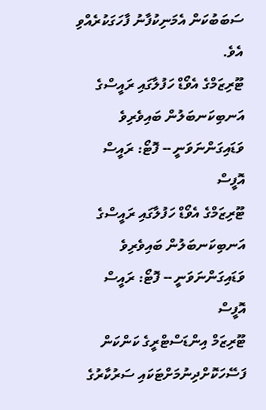ސަބަބުކަން އެމަނިކުފާނު ފާހަގަކުރެއްވި އެވެ.
ޓޫރިޒަމްގެ އެވޯޑް ހަފުލާގައި ރައީސްގެ އަނބިކަނބަލުން ބައިވެރިވެ ވަޑައިގަންނަވަނީ -- ފޮޓޯ: ރައީސް އޮފީސް
ޓޫރިޒަމްގެ އެވޯޑް ހަފުލާގައި ރައީސްގެ އަނބިކަނބަލުން ބައިވެރިވެ ވަޑައިގަންނަވަނީ -- ފޮޓޯ: ރައީސް އޮފީސް
ޓޫރިޒަމް އިންޑަސްޓްރީގެ ކަންކަން ފަސޭހަކޮށްދިނުމަށްޓަކައި ސަރުކާރުގެ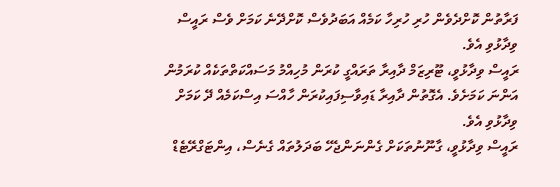ފަރާތުން ކޮށްދެވެން ހުރި ހުރިހާ ކަމެއް އަބަދުވެސް ކޮށްދޭނެ ކަމަށް ވެސް ރައީސް ވިދާޅުވި އެވެ.
ރައީސް ވިދާޅުވީ، ޓޫރިޒަމް ދާއިރާ ތަރައްގީ ކުރަން މުހިއްމު މަސައްކަތްތަކެއް ކުރަމުން އަންނަ ކަމަށެވެ. އެގޮތުން ދާއިރާ ޑައިވާސިފައިކުރަން ހާއްސަ އިސްކަމެއް ދޭ ކަމަށް ވިދާޅުވި އެވެ.
ރައީސް ވިދާޅުވީ، ގާނޫނުތަކަށް ގެންނަންޖެހޭ ބަދަލުތައް ގެނެސް، އިންޓަގްރޭޓެޑް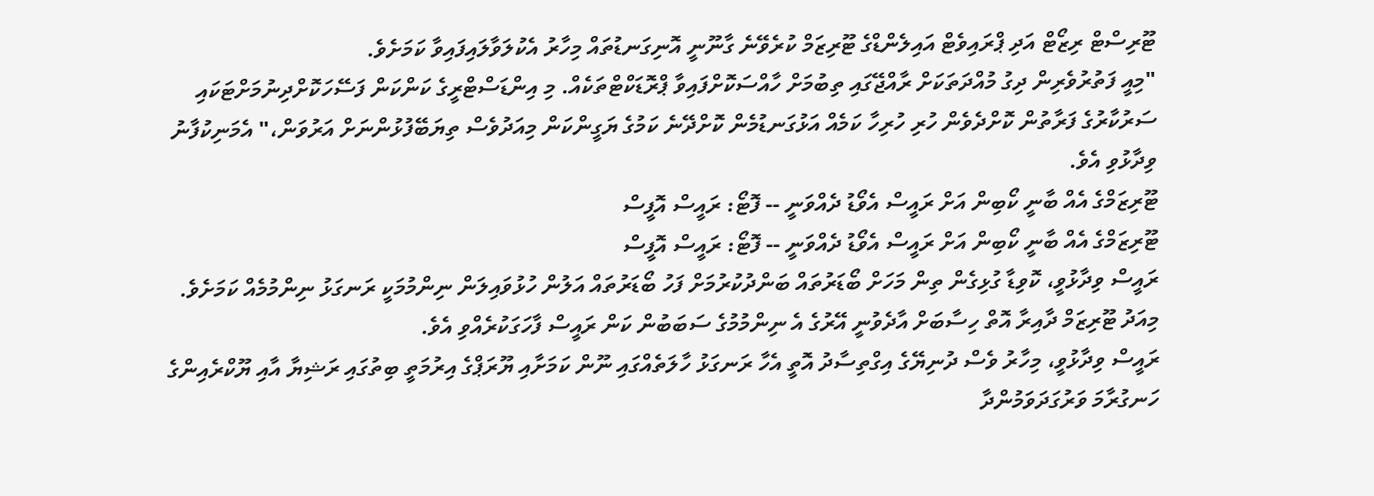ޓޫރިސްޓް ރިޒޯޓް އަދި ޕްރައިވެޓް އައިލެންޑްގެ ޓޫރިޒަމް ކުރެވޭނެ ގާނޫނީ އޮނިގަނޑުތައް މިހާރު އެކުލަވާލައިފައިވާ ކަމަށެވެ.
"މިއީ ފަތުރުވެރިން ދިގު މުއްދަތަކަށް ރާއްޖޭގައި ތިބުމަށް ހާއްސަކޮށްފައިވާ ޕްރޮޑަކްޓްތަކެއް. މި އިންޑަސްޓްރީގެ ކަންކަން ފަސޭހަކޮށްދިނުމަށްޓަކައި ސަރުކާރުގެ ފަރާތުން ކޮށްދެވެން ހުރި ހުރިހާ ކަމެއް އަޅުގަނޑުމެން ކޮށްދޭނެ ކަމުގެ ޔަގީންކަން މިއަދުވެސް ތިޔަބޭފުޅުންނަށް އަރުވަން،" އެމަނިކުފާނު ވިދާޅުވި އެވެ.
ޓޫރިޒަމްގެ އެއް ބާނީ ކޯބިން އަށް ރައީސް އެވޯޑު ދެއްވަނީ -- ފޮޓޯ: ރައީސް އޮފީސް
ޓޫރިޒަމްގެ އެއް ބާނީ ކޯބިން އަށް ރައީސް އެވޯޑު ދެއްވަނީ -- ފޮޓޯ: ރައީސް އޮފީސް
ރައީސް ވިދާޅުވީ، ކޮވިޑާ ގުޅިގެން ތިން މަހަށް ބޯޑަރުތައް ބަންދުކުރުމަށް ފަހު ބޯޑަރުތައް އަލުން ހުޅުވައިލަން ނިންމުމަކީ ރަނގަޅު ނިންމުމެއް ކަމަށެވެ. މިއަދު ޓޫރިޒަމް ދާއިރާ އޮތް ހިސާބަށް އާދެވުނީ އޭރުގެ އެ ނިންމުމުގެ ސަބަބުން ކަން ރައީސް ފާހަގަކުރެއްވި އެވެ.
ރައީސް ވިދާޅުވީ، މިހާރު ވެސް ދުނިޔޭގެ އިގްތިސާދު އޮތީ އެހާ ރަނގަޅު ހާލަތެއްގައި ނޫން ކަމަށާއި ޔޫރަޕްގެ އިރުމަތީ ބިތުގައި ރަޝިޔާ އާއި ޔޫކްރެއިންގެ ހަނގުރާމަ ވަރުގަދަވަމުންދާ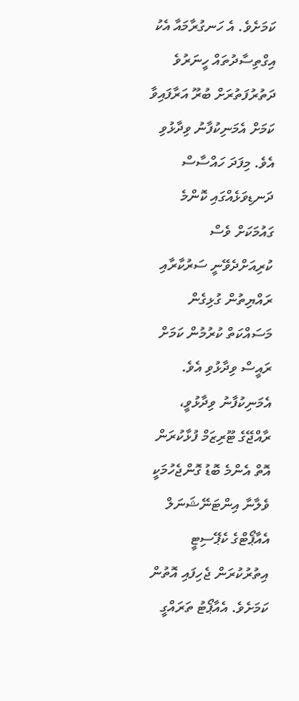ކަމަށެވެ. އެ ހަނގުރާމައާ އެކު އިގްތިސާދުތައް ހީނަރުވެ ދަތުރުފަތުރަށް ބުރޫ އަރާފައިވާ ކަމަށް އެމަނިކުފާނު ވިދާޅުވި އެވެ. މިފަދަ ހައްސާސް ދަނޑިވަޅެއްގައި ކޮންމެ ގައުމަކަށް ވެސް ކުރިއަށްދެވޭނީ ސަރުކާރާއި ރައްޔިތުން ގުޅިގެން މަސައްކަތް ކުރުމުން ކަމަށް ރައީސް ވިދާޅުވި އެވެ.
އެމަނިކުފާނު ވިދާޅުވީ، ރާއްޖޭގެ ޓޫރިޒަމް ފުޅާކުރަން އޮތް އެންމެ ބޮޑު ގޮންޖެހުމަކީ ވެލާނާ އިންޓަނޭޝަނަލް އެއާޕޯޓްގެ ކެޕޭސިޓީ އިތުރުކުރަން ޖެހިފައި އޮތުން ކަމަށެވެ. އެއާޕޯޓު ތަރައްގީ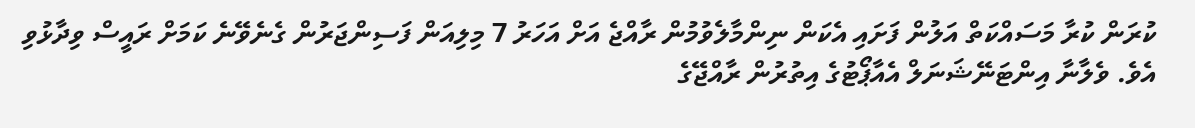ކުރަން ކުރާ މަސައްކަތް އަލުން ފަށައި އެކަން ނިންމާލެވުމުން ރާއްޖެ އަށް އަހަރު 7 މިލިއަން ފަސިންޖަރުން ގެނެވޭނެ ކަމަށް ރައީސް ވިދާޅުވި އެވެ. ވެލާނާ އިންޓަނޭޝަނަލް އެއާޕޯޓުގެ އިތުރުން ރާއްޖޭގެ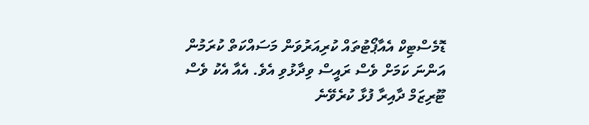ޑޮމެސްޓިކް އެއާޕޯޓުތައް ކުރިއަރުވަން މަސައްކަތް ކުރަމުން އަންނަ ކަމަށް ވެސް ރައީސް ވިދާޅުވި އެވެ. އެއާ އެކު ވެސް ޓޫރިޒަމް ދާއިރާ ފުޅާ ކުރެވޭނެ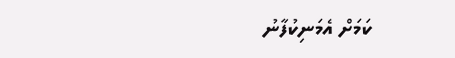ކަމަށް އެމަނިކުފާނު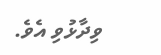ވިދާޅުވި އެވެ.